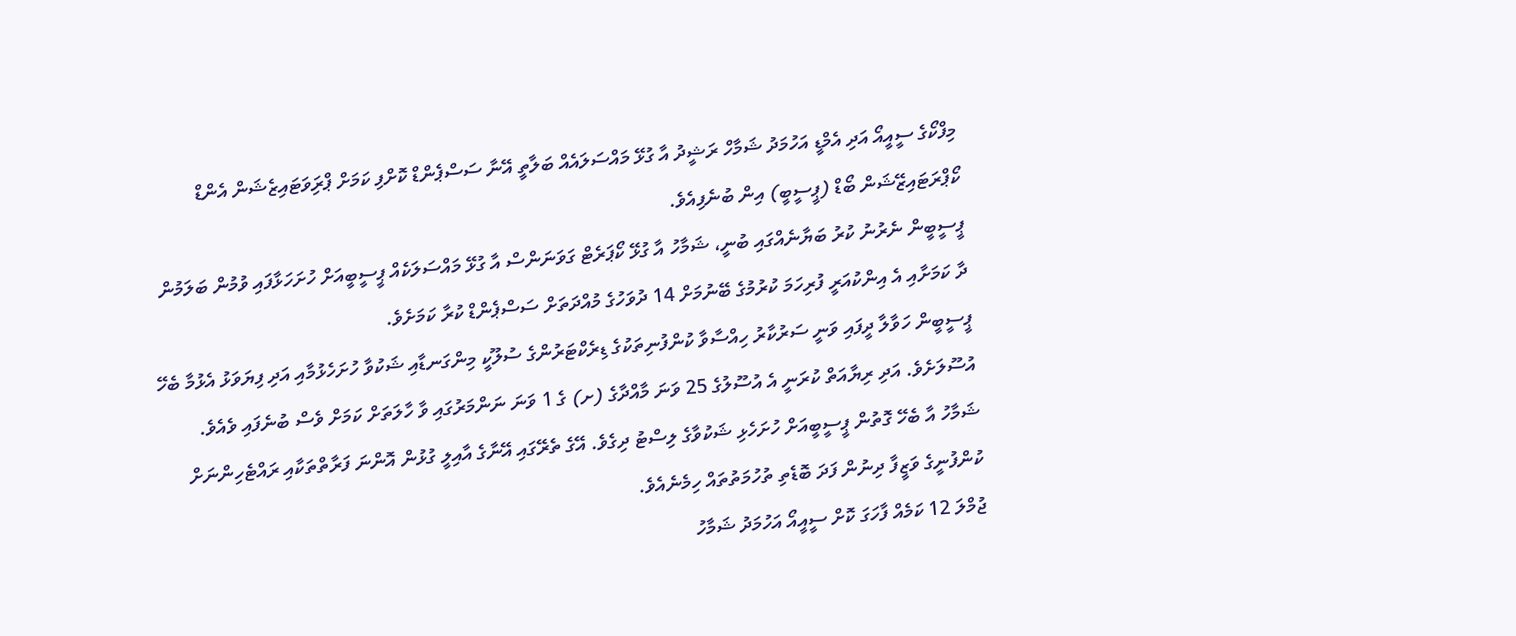މިފްކޯގެ ސީއީއޯ އަދި އެމްޑީ އަހުމަދު ޝަމާހް ރަޝީދު އާ ގުޅޭ މައްސަލައެއް ބަލާތީ އޭނާ ސަސްޕެންޑް ކޮށްފި ކަމަށް ޕްރަިވަޓައިޒެޝަން އެންޑް ކޯޕްރަޓައިޒޭޝަން ބޯޑް (ޕީސީބީ) އިން ބުނެފިއެވެ.
ޕީސީބީން ނެރުނު ކުރު ބަޔާނެއްގައި ބުނީ، ޝަމާހު އާ ގުޅޭ ކޯޕަރެޓް ގަވަނަންސް އާ ގުޅޭ މައްސަލަކެއް ޕީސީބީއަށް ހުށަހަޅާފައި ވުމުން ބަލަމުން ދާ ކަމަށާއި އެ އިންކުއަރީ ފުރިހަމަ ކުރުމުގެ ބޭނުމަށް 14 ދުވަހުގެ މުއްދަތަށް ސަސްޕެންޑް ކުރާ ކަމަށެވެ.
ޕީސީބީން ހަވާލާ ދީފައި ވަނީ ސަރުކާރު ހިއްސާވާ ކުންފުނިތަކުގެ ޑިރެކްޓަރުންގެ ސުލޫކީ މިންގަނޑާއި ޝަކުވާ ހުށަހެޅުމާއި އަދި ފިޔަވަޅު އެޅުމާ ބެހޭ އުސޫލަށެވެ. އަދި ރިޔާއަތް ކުރަނީ އެ އުސޫލުގެ 25 ވަނަ މާއްދާގެ (ށ) ގެ 1 ވަނަ ނަންމަރުގައި ވާ ހާލަތަށް ކަމަށް ވެސް ބުނެފައި ވެއެވެ.
ޝަމާހު އާ ބެހޭ ގޮތުން ޕީސީބީއަށް ހުށަހެޅި ޝަކުވާގެ ލިސްޓު ދިގެވެ. އޭގެ ތެރޭގައި އޭނާގެ އާއިލީ ގުޅުން އޮންނަ ފަރާތްތަކާއި ރައްޓެހިންނަށް ކުންފުނީގެ ވަޒީފާ ދިނުން ފަދަ ބޮޑެތި ތުހުމަތުތައް ހިމެނެއެވެ.
ޖުމްލަ 12 ކަމެއް ފާހަގަ ކޮށް ސީއީއޯ އަހުމަދު ޝަމާހު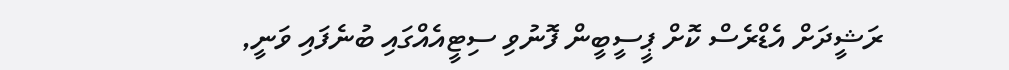ރަޝީދަށް އެޑްރެސް ކޮށް ޕީސީބީން ފޮނުވި ސިޓީއެއްގައި ބުނެފައި ވަނީ,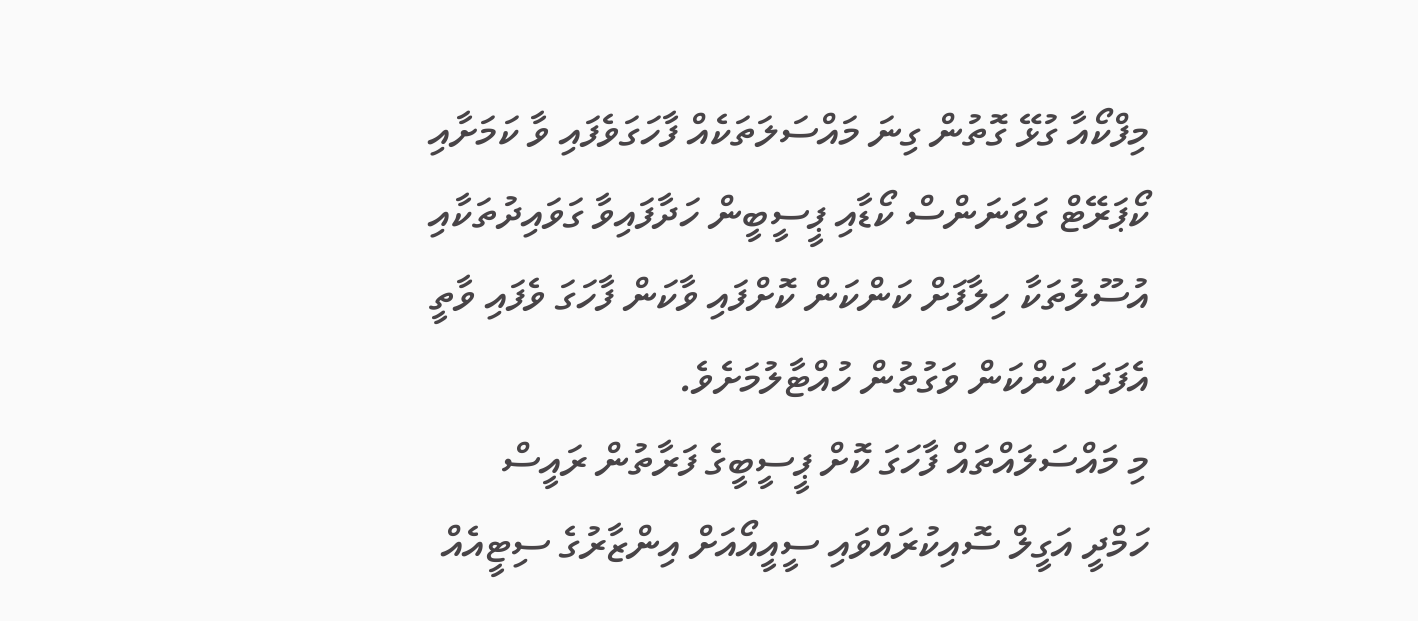މިފްކޯއާ ގުޅޭ ގޮތުން ގިނަ މައްސަލަތަކެއް ފާހަގަވެފައި ވާ ކަމަށާއި ކޯޕަރޭޓް ގަވަނަންސް ކޯޑާއި ޕީސީބީން ހަދާފައިވާ ގަވައިދުތަކާއި އުސޫލުތަކާ ހިލާފަށް ކަންކަން ކޮށްފައި ވާކަން ފާހަގަ ވެފައި ވާތީ އެފަދަ ކަންކަން ވަގުތުން ހުއްޓާލުމަށެވެ.
މި މައްސަލައްތައް ފާހަގަ ކޮށް ޕީސީބީގެ ފަރާތުން ރައީސް ހަމްދީ އަގީލް ސޮއިކުރައްވައި ސީއީއޯއަށް އިންޒާރުގެ ސިޓީއެއް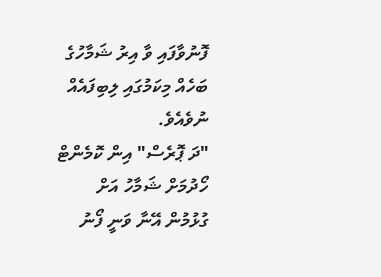ފޮނުވާފައި ވާ އިރު ޝަމާހުގެ ބަހެއް މިކަމުގައި ލިބިފައެއް ނުވެއެވެ.
"ދަ ޕޮރެސް" އިން ކޮމެންޓް ހޯދުމަށް ޝަމާހު އަށް ގުޅުމުން އޭނާ ވަނީ ފޯނު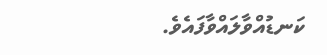ކަނޑުއްވާލައްވާފައެވެ.